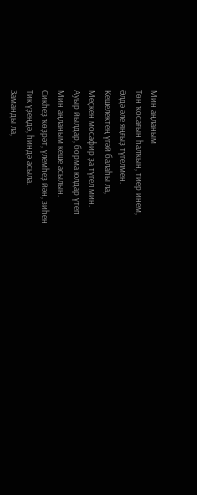Мин аңланым
Төн ҡосағын һалҡын, тиер инем,
Әлдә әле яңғыҙ түгелмен.
Кешелектең үгәй балаһы ла,
Меҫкен мосафир ҙа түгел мин.
Ауыр йылдар, борма юлдар үтеп
Мин аңланым кеше асылын.
Сикһеҙ ҡөҙрәт, үлемһеҙ йән, зиһен
Тик үҙеңдә, һиндә асыла.
Заманды ла,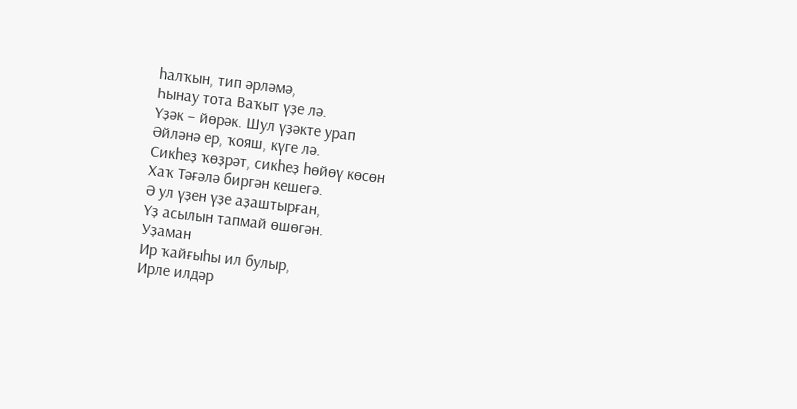һалҡын, тип әрләмә,
Һынау тота Ваҡыт үҙе лә.
Үҙәк – йөрәк. Шул үҙәкте урап
Әйләнә ер, ҡояш, күге лә.
Сикһеҙ ҡөҙрәт, сикһеҙ һөйөү көсөн
Хаҡ Тәғәлә биргән кешегә.
Ә ул үҙен үҙе аҙаштырған,
Үҙ асылын тапмай өшөгән.
Уҙаман
Ир ҡайғыһы ил булыр,
Ирле илдәр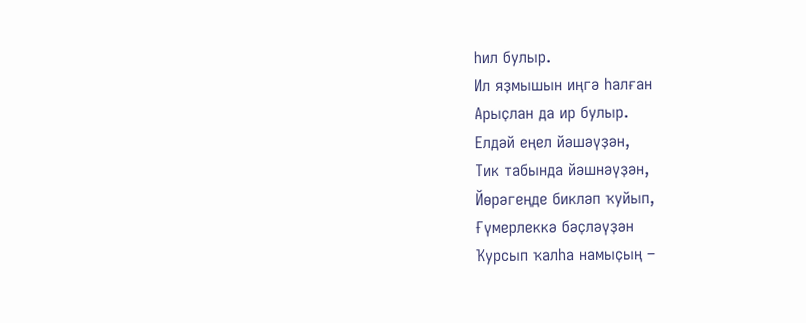һил булыр.
Ил яҙмышын иңгә һалған
Арыҫлан да ир булыр.
Елдәй еңел йәшәүҙән,
Тик табында йәшнәүҙән,
Йөрәгеңде бикләп ҡуйып,
Ғүмерлеккә бәҫләүҙән
Ҡурсып ҡалһа намыҫың –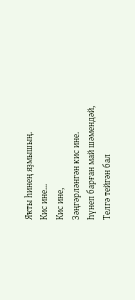Яҡты һинең яҙмышың.
Кис ине...
Кис ине,
Зәңгәрләнгән кис ине.
Һүнеп барған май шәмендәй,
Телгә тейгән бал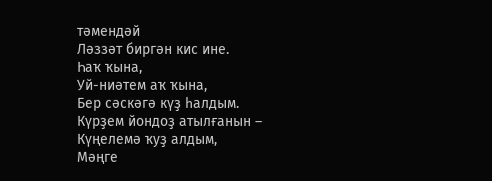тәмендәй
Ләззәт биргән кис ине.
Һаҡ ҡына,
Уй-ниәтем аҡ ҡына,
Бер сәскәгә күҙ һалдым.
Күрҙем йондоҙ атылғанын –
Күңелемә ҡуҙ алдым,
Мәңге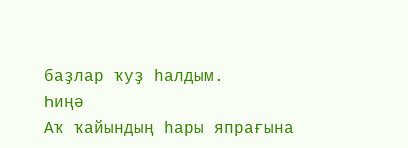баҙлар ҡуҙ һалдым.
Һиңә
Аҡ ҡайындың һары япрағына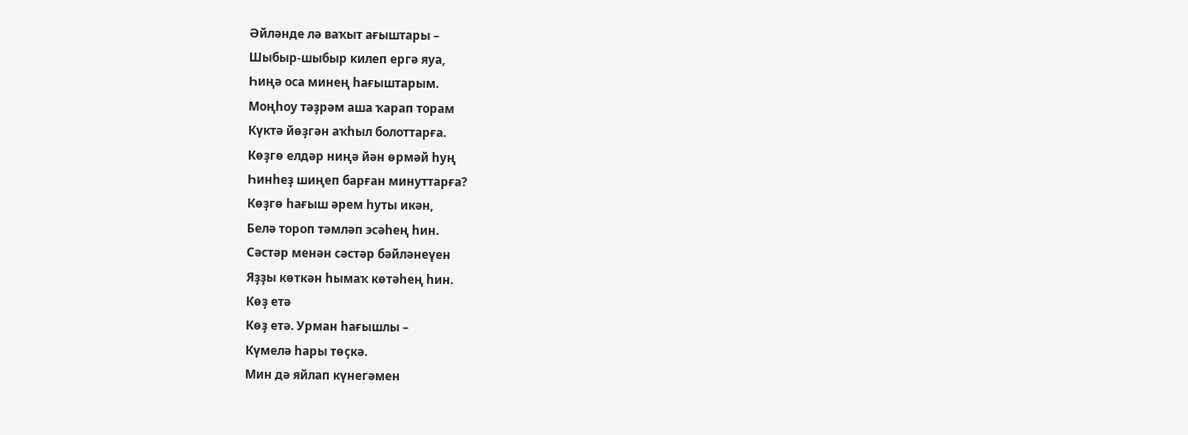Әйләнде лә ваҡыт ағыштары –
Шыбыр-шыбыр килеп ергә яуа,
Һиңә оса минең һағыштарым.
Моңһоу тәҙрәм аша ҡарап торам
Күктә йөҙгән аҡһыл болоттарға.
Көҙгө елдәр ниңә йән өрмәй һуң
Һинһеҙ шиңеп барған минуттарға?
Көҙгө һағыш әрем һуты икән,
Белә тороп тәмләп эсәһең һин.
Сәстәр менән сәстәр бәйләнеүен
Яҙҙы көткән һымаҡ көтәһең һин.
Көҙ етә
Көҙ етә. Урман һағышлы –
Күмелә һары төҫкә.
Мин дә яйлап күнегәмен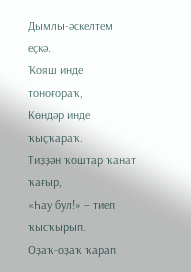Дымлы-әскелтем еҫкә.
Ҡояш инде тоноғораҡ,
Көндәр инде ҡыҫҡараҡ.
Тиҙҙән ҡоштар ҡанат ҡағыр,
«Һау бул!» – тиеп ҡысҡырып.
Оҙаҡ-оҙаҡ ҡарап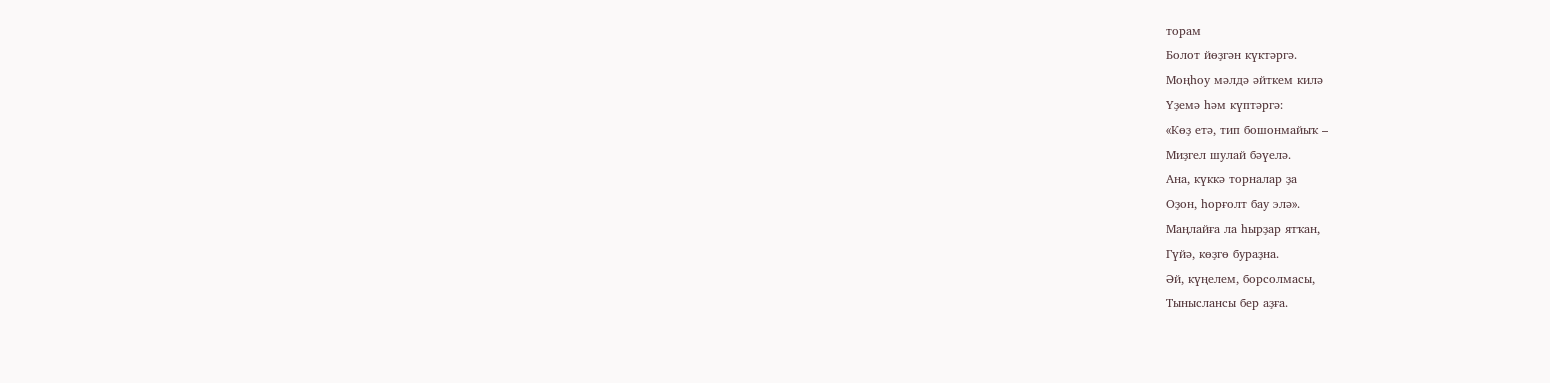торам
Болот йөҙгән күктәргә.
Моңһоу мәлдә әйткем килә
Үҙемә һәм күптәргә:
«Көҙ етә, тип бошонмайыҡ –
Миҙгел шулай бәүелә.
Ана, күккә торналар ҙа
Оҙон, һорғолт бау элә».
Маңлайға ла һырҙар ятҡан,
Гүйә, көҙгө бураҙна.
Әй, күңелем, борсолмасы,
Тыныслансы бер аҙға.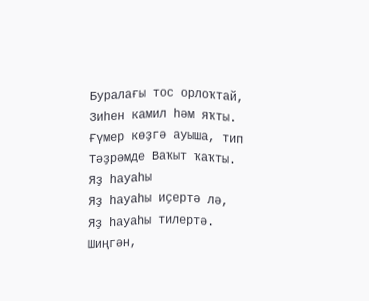Буралағы тос орлоҡтай,
Зиһен камил һәм яҡты.
Ғүмер көҙгә ауыша, тип
Тәҙрәмде Ваҡыт ҡаҡты.
Яҙ һауаһы
Яҙ һауаһы иҫертә лә,
Яҙ һауаһы тилертә.
Шиңгән,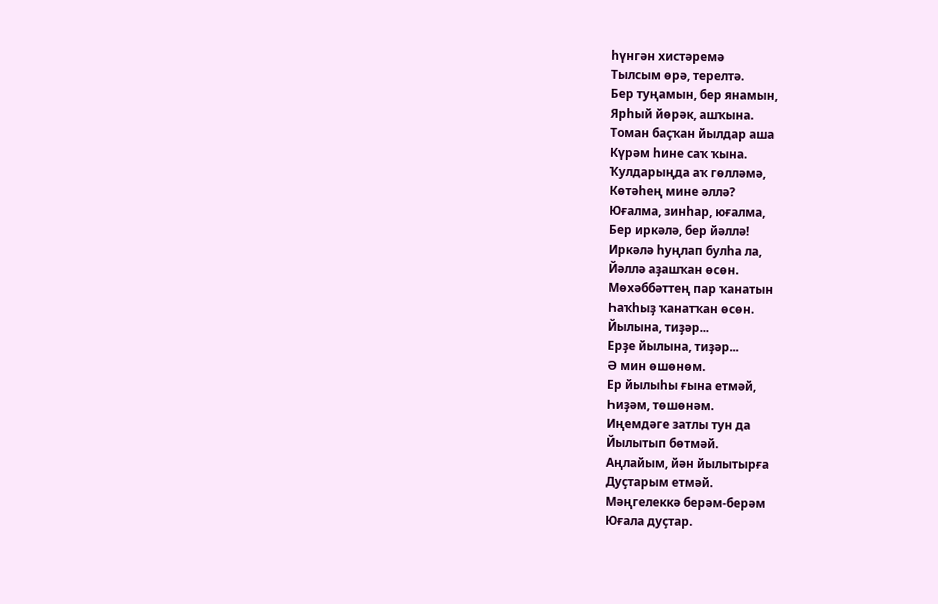һүнгән хистәремә
Тылсым өрә, терелтә.
Бер туңамын, бер янамын,
Ярһый йөрәк, ашҡына.
Томан баҫҡан йылдар аша
Күрәм һине саҡ ҡына.
Ҡулдарыңда аҡ гөлләмә,
Көтәһең мине әллә?
Юғалма, зинһар, юғалма,
Бер иркәлә, бер йәллә!
Иркәлә һуңлап булһа ла,
Йәллә аҙашҡан өсөн.
Мөхәббәттең пар ҡанатын
Һаҡһыҙ ҡанатҡан өсөн.
Йылына, тиҙәр...
Ерҙе йылына, тиҙәр...
Ә мин өшөнөм.
Ер йылыһы ғына етмәй,
Һиҙәм, төшөнәм.
Иңемдәге затлы тун да
Йылытып бөтмәй.
Аңлайым, йән йылытырға
Дуҫтарым етмәй.
Мәңгелеккә берәм-берәм
Юғала дуҫтар.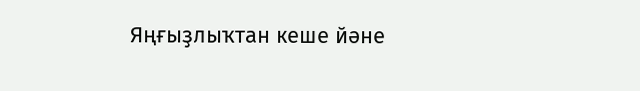Яңғыҙлыҡтан кеше йәне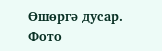Өшөргә дусар.
Фото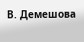В. Демешова